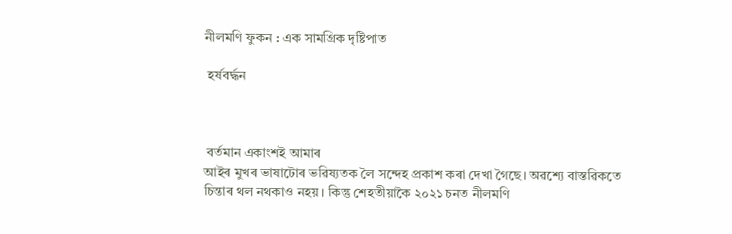নীলমণি ফুকন : এক সামগ্ৰিক দৃষ্টিপাত

 হৰ্ষবৰ্দ্ধন



 বৰ্তমান একাংশই আমাৰ
আইৰ মুখৰ ভাষাটোৰ ভৱিষ্যতক লৈ সন্দেহ প্ৰকাশ কৰা দেখা গৈছে। অৱশ্যে বাস্তৱিকতে
চিন্তাৰ থল নথকাও নহয়। কিন্তু শেহতীয়াকৈ ২০২১ চনত নীলমণি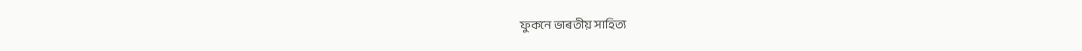ফুকনে ভাৰতীয় সাহিত্য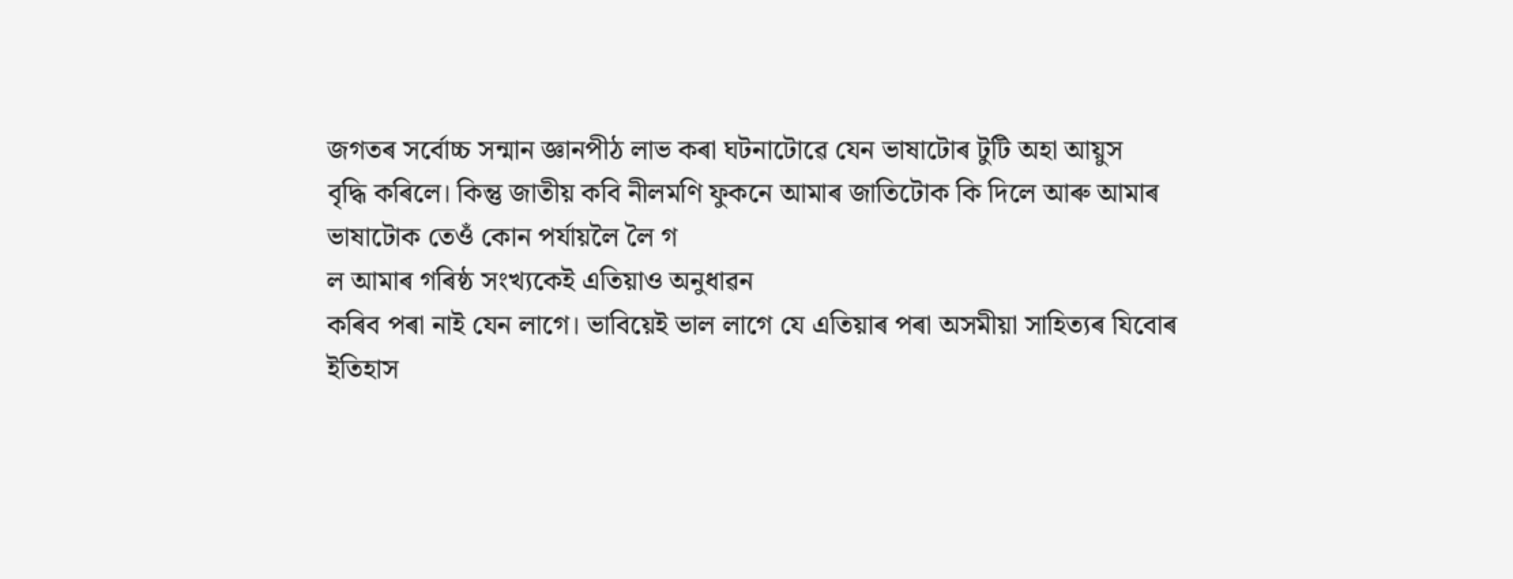জগতৰ সৰ্বোচ্চ সন্মান জ্ঞানপীঠ লাভ কৰা ঘটনাটোৱে যেন ভাষাটোৰ টুটি অহা আয়ুস
বৃদ্ধি কৰিলে। কিন্তু জাতীয় কবি নীলমণি ফুকনে আমাৰ জাতিটোক কি দিলে আৰু আমাৰ
ভাষাটোক তেওঁ কোন পৰ্যায়লৈ লৈ গ
ল আমাৰ গৰিষ্ঠ সংখ্যকেই এতিয়াও অনুধাৱন
কৰিব পৰা নাই যেন লাগে। ভাবিয়েই ভাল লাগে যে এতিয়াৰ পৰা অসমীয়া সাহিত্যৰ যিবোৰ
ইতিহাস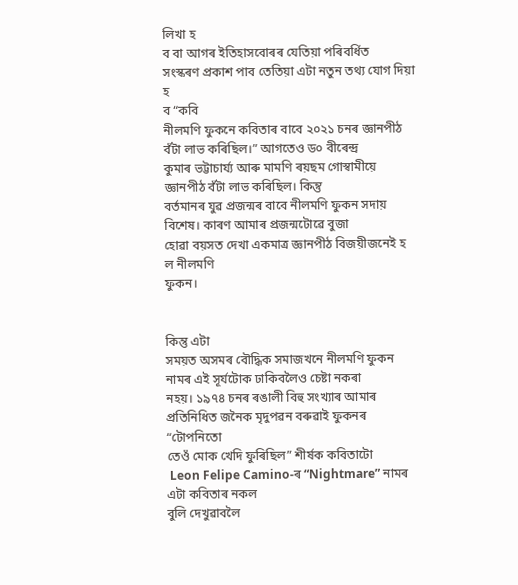লিখা হ
ব বা আগৰ ইতিহাসবোৰৰ যেতিয়া পৰিবৰ্ধিত
সংস্কৰণ প্ৰকাশ পাব তেতিয়া এটা নতুন তথ্য যোগ দিয়া হ
ব “কবি
নীলমণি ফুকনে কবিতাৰ বাবে ২০২১ চনৰ জ্ঞানপীঠ বঁটা লাভ কৰিছিল।” আগতেও ড০ বীৰেন্দ্ৰ
কুমাৰ ভট্টাচাৰ্য্য আৰু মামণি ৰয়ছম গোস্বামীয়ে জ্ঞানপীঠ বঁটা লাভ কৰিছিল। কিন্তু
বৰ্তমানৰ যুৱ প্ৰজন্মৰ বাবে নীলমণি ফুকন সদায় বিশেষ। কাৰণ আমাৰ প্ৰজন্মটোৱে বুজা
হোৱা বয়সত দেখা একমাত্ৰ জ্ঞানপীঠ বিজয়ীজনেই হ
ল নীলমণি
ফুকন।


কিন্তু এটা
সময়ত অসমৰ বৌদ্ধিক সমাজখনে নীলমণি ফুকন নামৰ এই সূৰ্যটোক ঢাকিবলৈও চেষ্টা নকৰা
নহয়। ১৯৭৪ চনৰ ৰঙালী বিহু সংখ্যাৰ আমাৰ প্ৰতিনিধিত জনৈক মৃদুপৱন বৰুৱাই ফুকনৰ “টোপনিতো
তেওঁ মোক খেদি ফুৰিছিল” শীৰ্ষক কবিতাটো
 Leon Felipe Camino-ৰ “Nightmare” নামৰ এটা কবিতাৰ নকল
বুলি দেখুৱাবলৈ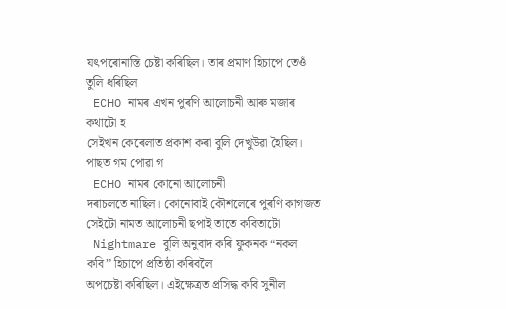যৎপৰোনাস্তি চেষ্টা কৰিছিল। তাৰ প্ৰমাণ হিচাপে তেওঁ তুলি ধৰিছিল
 ECHO নামৰ এখন পুৰণি আলোচনী আৰু মজাৰ কথাটো হ
সেইখন কেৰেলাত প্ৰকাশ কৰা বুলি দেখুউৱা হৈছিল। পাছত গম পোৱা গ
 ECHO নামৰ কোনো আলোচনী
দৰাচলতে নাছিল। কোনোবাই কৌশলেৰে পুৰণি কাগজত সেইটো নামত আলোচনী ছপাই তাতে কবিতাটো
 Nightmare বুলি অনুবাদ কৰি ফুকনক “নকল কবি” হিচাপে প্ৰতিষ্ঠা কৰিবলৈ
অপচেষ্টা কৰিছিল। এইক্ষেত্ৰত প্ৰসিদ্ধ কবি সুনীল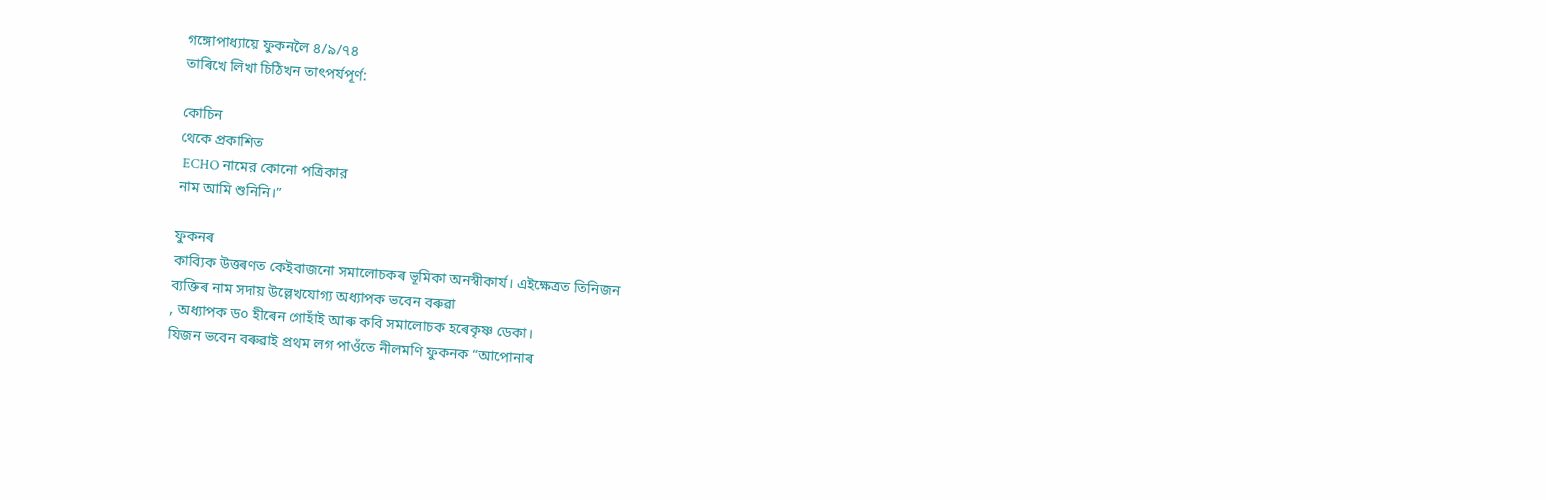গঙ্গোপাধ্যায়ে ফুকনলৈ ৪/৯/৭৪
তাৰিখে লিখা চিঠিখন তাৎপৰ্যপূৰ্ণ:

কোচিন
থেকে প্রকাশিত
 ECHO নামের কোনো পত্রিকার
নাম আমি শুনিনি।”

ফুকনৰ
কাব্যিক উত্তৰণত কেইবাজনো সমালোচকৰ ভূমিকা অনস্বীকাৰ্য। এইক্ষেত্ৰত তিনিজন
ব্যক্তিৰ নাম সদায় উল্লেখযোগ্য অধ্যাপক ভবেন বৰুৱা
, অধ্যাপক ড০ হীৰেন গোহাঁই আৰু কবি সমালোচক হৰেকৃষ্ণ ডেকা।
যিজন ভবেন বৰুৱাই প্ৰথম লগ পাওঁতে নীলমণি ফুকনক “আপোনাৰ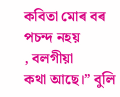কবিতা মোৰ বৰ পচন্দ নহয়
, বলগীয়া
কথা আছে।” বুলি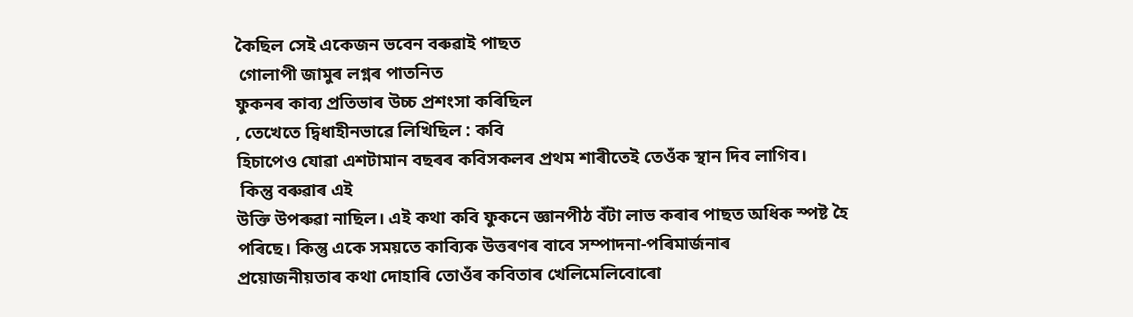কৈছিল সেই একেজন ভবেন বৰুৱাই পাছত
 গোলাপী জামুৰ লগ্নৰ পাতনিত
ফুকনৰ কাব্য প্ৰতিভাৰ উচ্চ প্ৰশংসা কৰিছিল
, তেখেতে দ্বিধাহীনভাৱে লিখিছিল : কবি
হিচাপেও যোৱা এশটামান বছৰৰ কবিসকলৰ প্ৰথম শাৰীতেই তেওঁক স্থান দিব লাগিব।
 কিন্তু বৰুৱাৰ এই
উক্তি উপৰুৱা নাছিল। এই কথা কবি ফুকনে জ্ঞানপীঠ বঁটা লাভ কৰাৰ পাছত অধিক স্পষ্ট হৈ
পৰিছে। কিন্তু একে সময়তে কাব্যিক উত্তৰণৰ বাবে সম্পাদনা-পৰিমাৰ্জনাৰ
প্ৰয়োজনীয়তাৰ কথা দোহাৰি তোওঁৰ কবিতাৰ খেলিমেলিবোৰো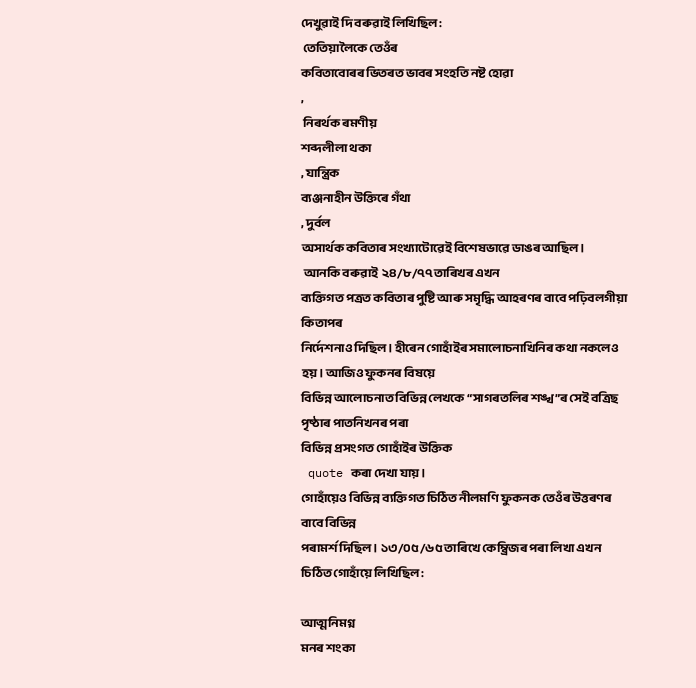দেখুৱাই দি বৰুৱাই লিখিছিল :
 তেতিয়ালৈকে তেওঁৰ
কবিতাবোৰৰ ভিতৰত ভাবৰ সংহতি নষ্ট হোৱা
,
 নিৰৰ্থক ৰমণীয়
শব্দলীলা থকা
, যান্ত্ৰিক
ব্যঞ্জনাহীন উক্তিৰে গঁথা
, দুৰ্বল
অসাৰ্থক কবিতাৰ সংখ্যাটোৱেই বিশেষভাৱে ডাঙৰ আছিল।
 আনকি বৰুৱাই  ২৪/৮/৭৭ তাৰিখৰ এখন
ব্যক্তিগত পত্ৰত কবিতাৰ পুষ্টি আৰু সমৃদ্ধি আহৰণৰ বাবে পঢ়িবলগীয়া কিতাপৰ
নিৰ্দেশনাও দিছিল। হীৰেন গোহাঁইৰ সমালোচনাখিনিৰ কথা নকলেও হয়। আজিও ফুকনৰ বিষয়ে
বিভিন্ন আলোচনাত বিভিন্ন লেখকে “সাগৰতলিৰ শঙ্খ”ৰ সেই বত্ৰিছ পৃষ্ঠাৰ পাতনিখনৰ পৰা
বিভিন্ন প্ৰসংগত গোহাঁইৰ উক্তিক
 quote কৰা দেখা যায়।
গোহাঁয়েও বিভিন্ন ব্যক্তিগত চিঠিত নীলমণি ফুকনক তেওঁৰ উত্তৰণৰ বাবে বিভিন্ন
পৰামৰ্শ দিছিল। ১৩/০৫/৬৫ তাৰিখে কেম্ব্ৰিজৰ পৰা লিখা এখন চিঠিত গোহাঁয়ে লিখিছিল :

আত্মনিমগ্ন
মনৰ শংকা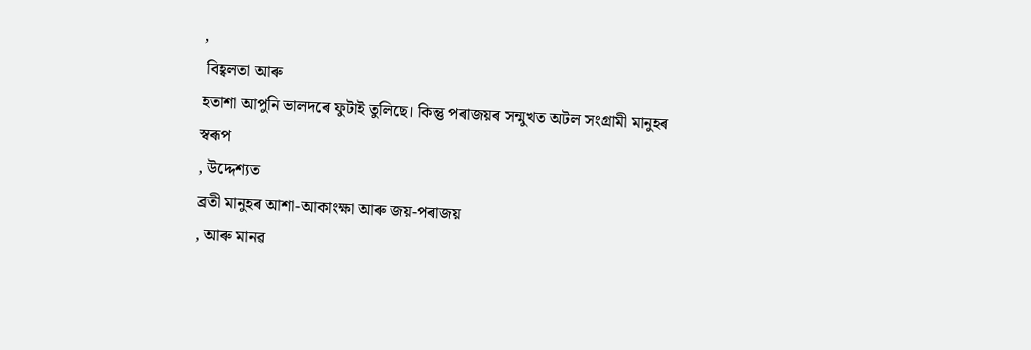,
 বিহ্বলতা আৰু
হতাশা আপুনি ভালদৰে ফুটাই তুলিছে। কিন্তু পৰাজয়ৰ সন্মুখত অটল সংগ্ৰামী মানুহৰ
স্বৰূপ
, উদ্দেশ্যত
ব্ৰতী মানুহৰ আশা-আকাংক্ষা আৰু জয়-পৰাজয়
, আৰু মানৱ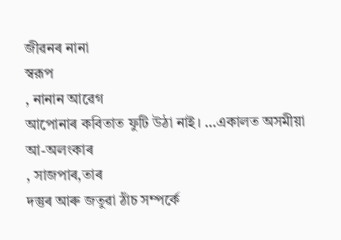জীৱনৰ নানা
স্বরূপ
, নানান আৱেগ
আপোনাৰ কবিতাত ফুটি উঠা নাই। …একালত অসমীয়া আ-অলংকাৰ
, সাজপাৰ,তাৰ
দস্তুৰ আৰু জতুৱা ঠাঁচ সম্পৰ্কে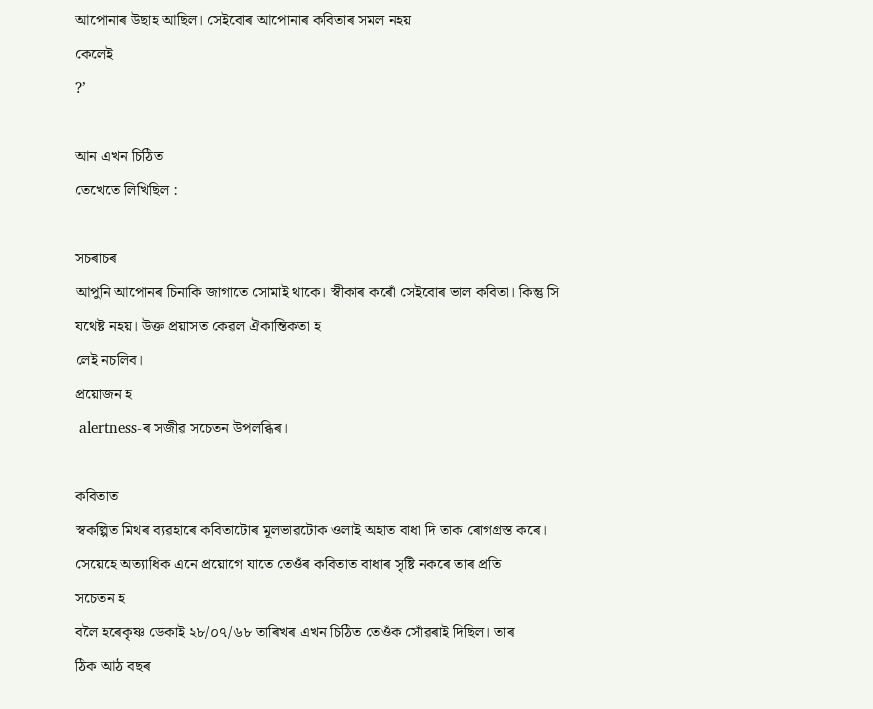আপোনাৰ উছাহ আছিল। সেইবোৰ আপোনাৰ কবিতাৰ সমল নহয়
কেলেই
?’

আন এখন চিঠিত
তেখেতে লিখিছিল :

সচৰাচৰ
আপুনি আপোনৰ চিনাকি জাগাতে সোমাই থাকে। স্বীকাৰ কৰোঁ সেইবোৰ ভাল কবিতা। কিন্তু সি
যথেষ্ট নহয়। উক্ত প্রয়াসত কেৱল ঐকান্তিকতা হ
লেই নচলিব।
প্রয়োজন হ
 alertness-ৰ সজীৱ সচেতন উপলব্ধিৰ।

কবিতাত
স্বকল্পিত মিথৰ ব্যৱহাৰে কবিতাটোৰ মূলভাৱটোক ওলাই অহাত বাধা দি তাক ৰোগগ্ৰস্ত কৰে।
সেয়েহে অত্যাধিক এনে প্ৰয়োগে যাতে তেওঁৰ কবিতাত বাধাৰ সৃষ্টি নকৰে তাৰ প্ৰতি
সচেতন হ
বলৈ হৰেকৃষ্ণ ডেকাই ২৮/০৭/৬৮ তাৰিখৰ এখন চিঠিত তেওঁক সোঁৱৰাই দিছিল। তাৰ
ঠিক আঠ বছৰ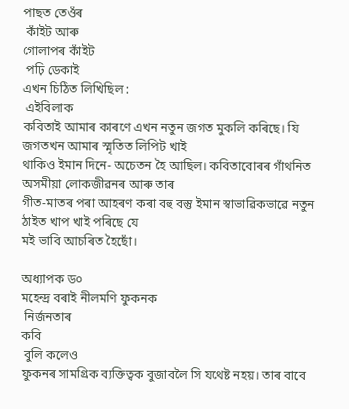পাছত তেওঁৰ
 কাঁইট আৰু
গোলাপৰ কাঁইট
 পঢ়ি ডেকাই
এখন চিঠিত লিখিছিল :
 এইবিলাক
কবিতাই আমাৰ কাৰণে এখন নতুন জগত মুকলি কৰিছে। যি জগতখন আমাৰ স্মৃতিত লিপিট খাই
থাকিও ইমান দিনে- অচেতন হৈ আছিল। কবিতাবোৰৰ গাঁথনিত অসমীয়া লোকজীৱনৰ আৰু তাৰ
গীত-মাতৰ পৰা আহৰণ কৰা বহু বস্তু ইমান স্বাভাৱিকভাৱে নতুন ঠাইত খাপ খাই পৰিছে যে
মই ভাবি আচৰিত হৈছোঁ।

অধ্যাপক ড০
মহেন্দ্ৰ বৰাই নীলমণি ফুকনক
 নিৰ্জনতাৰ
কবি
 বুলি কলেও
ফুকনৰ সামগ্ৰিক ব্যক্তিত্বক বুজাবলৈ সি যথেষ্ট নহয়। তাৰ বাবে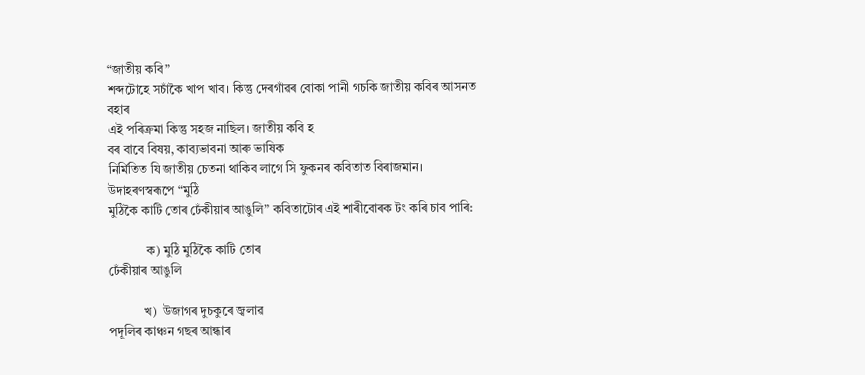“জাতীয় কবি”
শব্দটোহে সচাঁকৈ খাপ খাব। কিন্তু দেৰগাঁৱৰ বোকা পানী গচকি জাতীয় কবিৰ আসনত বহাৰ
এই পৰিক্ৰমা কিন্তু সহজ নাছিল। জাতীয় কবি হ
বৰ বাবে বিষয়, কাব্যভাবনা আৰু ভাষিক
নিৰ্মিতিত যি জাতীয় চেতনা থাকিব লাগে সি ফুকনৰ কবিতাত বিৰাজমান। উদাহৰণস্বৰূপে “মুঠি
মুঠিকৈ কাটি তোৰ ঢেঁকীয়াৰ আঙুলি” কবিতাটোৰ এই শাৰীবোৰক টং কৰি চাব পাৰি:

            ক) মুঠি মুঠিকৈ কাটি তোৰ
ঢেঁকীয়াৰ আঙুলি

           খ)  উজাগৰ দুচকুৰে জ্বলাৱ
পদূলিৰ কাঞ্চন গছৰ আন্ধাৰ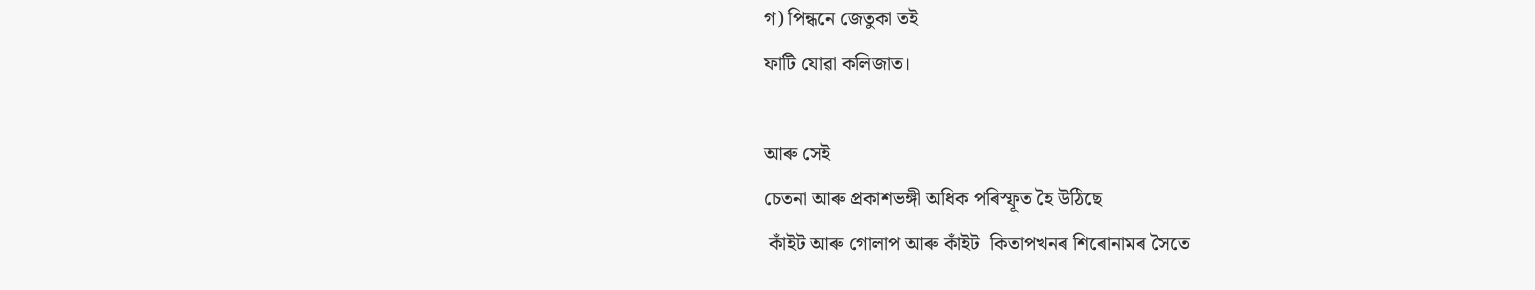গ) পিন্ধনে জেতুকা তই
ফাটি যোৱা কলিজাত।

আৰু সেই
চেতনা আৰু প্ৰকাশভঙ্গী অধিক পৰিস্ফূত হৈ উঠিছে
 কাঁইট আৰু গোলাপ আৰু কাঁইট  কিতাপখনৰ শিৰোনামৰ সৈতে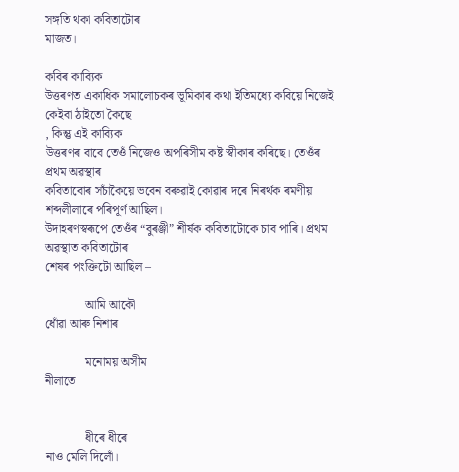সঙ্গতি থকা কবিতাটোৰ
মাজত।

কবিৰ কাব্যিক
উত্তৰণত একাধিক সমালোচকৰ ভূমিকাৰ কথা ইতিমধ্যে কবিয়ে নিজেই কেইবা ঠাইতো কৈছে
, কিন্তু এই কাব্যিক
উত্তৰণৰ বাবে তেওঁ নিজেও অপৰিসীম কষ্ট স্বীকাৰ কৰিছে। তেওঁৰ প্ৰথম অৱস্থাৰ
কবিতাবোৰ সচাঁকৈয়ে ভবেন বৰুৱাই কোৱাৰ দৰে নিৰৰ্থক ৰমণীয় শব্দলীলাৰে পৰিপূৰ্ণ আছিল।
উদাহৰণস্বৰূপে তেওঁৰ “বুৰঞ্জী” শীৰ্ষক কবিতাটোকে চাব পাৰি। প্ৰথম অৱস্থাত কবিতাটোৰ
শেষৰ পংক্তিটো আছিল –

             আমি আকৌ
ধোঁৱা আৰু নিশাৰ

             মনোময় অসীম
নীলাতে


             ধীৰে ধীৰে
নাও মেলি দিলোঁ।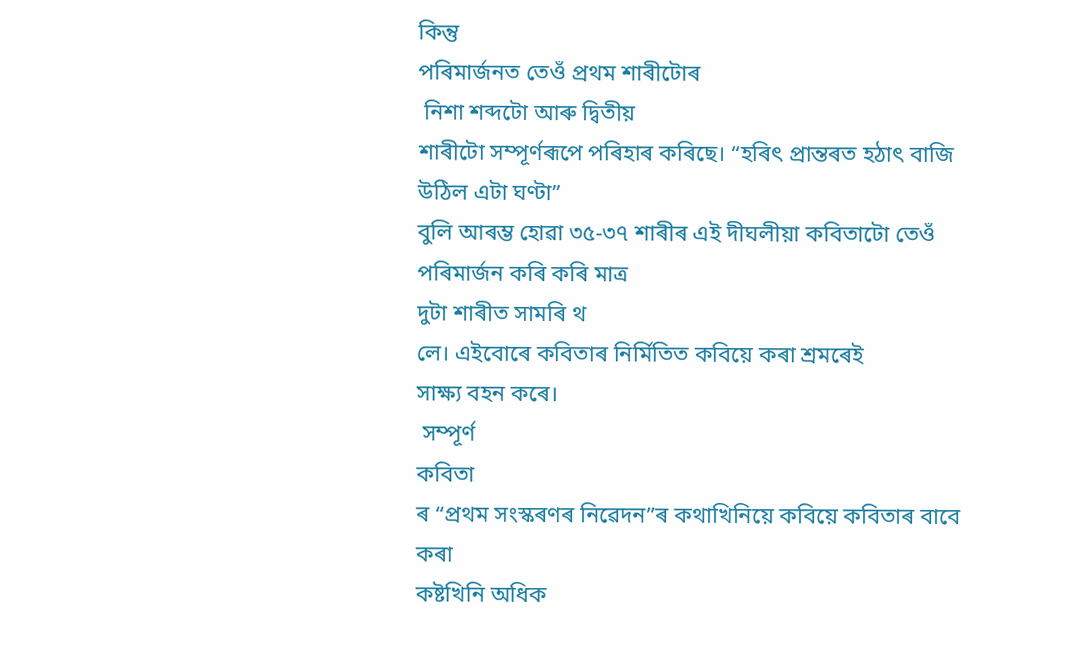কিন্তু
পৰিমাৰ্জনত তেওঁ প্ৰথম শাৰীটোৰ
 নিশা শব্দটো আৰু দ্বিতীয়
শাৰীটো সম্পূৰ্ণৰূপে পৰিহাৰ কৰিছে। “হৰিৎ প্ৰান্তৰত হঠাৎ বাজি উঠিল এটা ঘণ্টা”
বুলি আৰম্ভ হোৱা ৩৫-৩৭ শাৰীৰ এই দীঘলীয়া কবিতাটো তেওঁ পৰিমাৰ্জন কৰি কৰি মাত্ৰ
দুটা শাৰীত সামৰি থ
লে। এইবোৰে কবিতাৰ নিৰ্মিতিত কবিয়ে কৰা শ্ৰমৰেই
সাক্ষ্য বহন কৰে।
 সম্পূৰ্ণ
কবিতা
ৰ “প্ৰথম সংস্কৰণৰ নিৱেদন”ৰ কথাখিনিয়ে কবিয়ে কবিতাৰ বাবে কৰা
কষ্টখিনি অধিক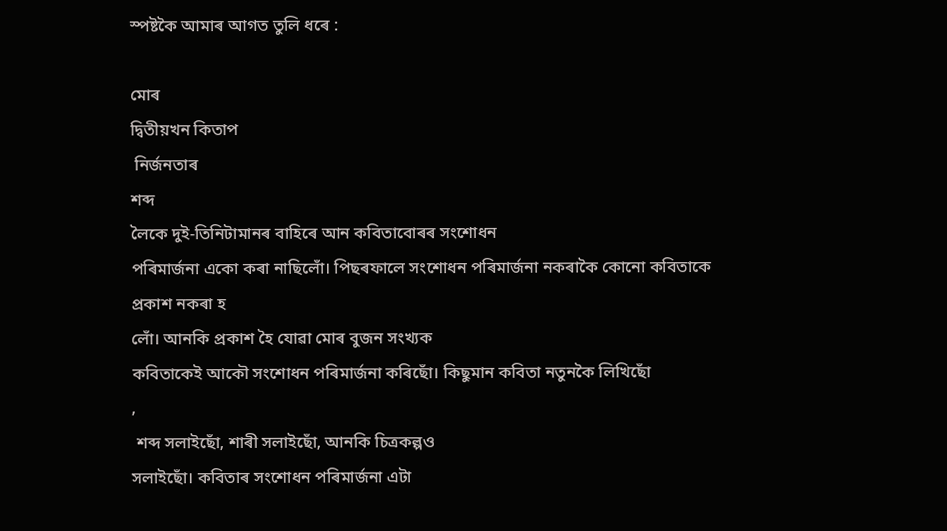স্পষ্টকৈ আমাৰ আগত তুলি ধৰে :

মোৰ
দ্বিতীয়খন কিতাপ
 নির্জনতাৰ
শব্দ
লৈকে দুই-তিনিটামানৰ বাহিৰে আন কবিতাবোৰৰ সংশোধন
পৰিমার্জনা একো কৰা নাছিলোঁ। পিছৰফালে সংশোধন পৰিমাৰ্জনা নকৰাকৈ কোনো কবিতাকে
প্রকাশ নকৰা হ
লোঁ। আনকি প্ৰকাশ হৈ যোৱা মোৰ বুজন সংখ্যক
কবিতাকেই আকৌ সংশোধন পৰিমার্জনা কৰিছোঁ। কিছুমান কবিতা নতুনকৈ লিখিছোঁ
,
 শব্দ সলাইছোঁ, শাৰী সলাইছোঁ, আনকি চিত্রকল্পও
সলাইছোঁ। কবিতাৰ সংশোধন পৰিমাৰ্জনা এটা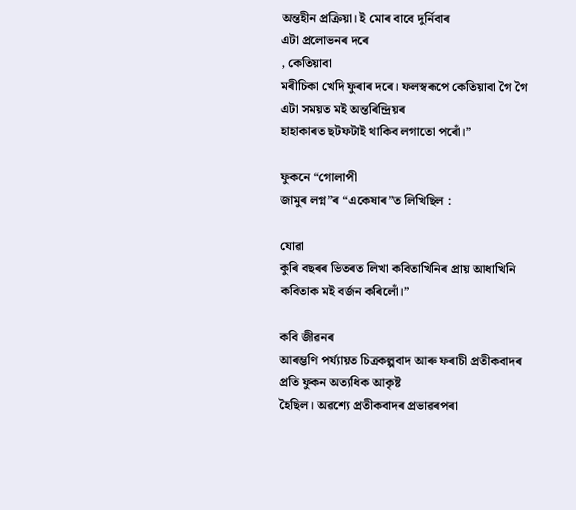অন্তহীন প্ৰক্ৰিয়া। ই মোৰ বাবে দুর্নিবাৰ
এটা প্ৰলোভনৰ দৰে
, কেতিয়াবা
মৰীচিকা খেদি ফুৰাৰ দৰে। ফলস্বৰূপে কেতিয়াবা গৈ গৈ এটা সময়ত মই অন্তৰিন্দ্ৰিয়ৰ
হাহাকাৰত ছটফটাই থাকিব লগাতো পৰোঁ।”

ফুকনে “গোলাপী
জামুৰ লগ্ন”ৰ “একেষাৰ”ত লিখিছিল :

যোৱা
কুৰি বছৰৰ ভিতৰত লিখা কবিতাখিনিৰ প্ৰায় আধাখিনি কবিতাক মই বৰ্জন কৰিলোঁ।”

কবি জীৱনৰ
আৰম্ভণি পৰ্য্যায়ত চিত্ৰকল্পবাদ আৰু ফৰাচী প্ৰতীকবাদৰ প্ৰতি ফুকন অত্যধিক আকৃষ্ট
হৈছিল। অৱশ্যে প্ৰতীকবাদৰ প্ৰভাৱৰপৰা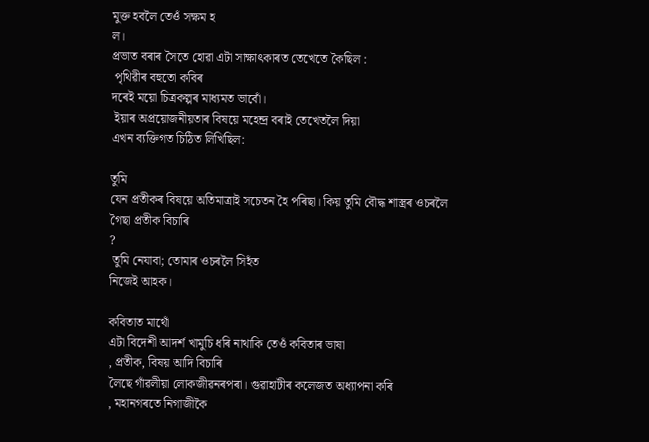মুক্ত হবলৈ তেওঁ সক্ষম হ
ল।
প্ৰভাত বৰাৰ সৈতে হোৱা এটা সাক্ষাৎকাৰত তেখেতে কৈছিল :
 পৃথিৱীৰ বহুতো কবিৰ
দৰেই ময়ো চিত্ৰকল্পৰ মাধ্যমত ভাবোঁ।
 ইয়াৰ অপ্ৰয়োজনীয়তাৰ বিষয়ে মহেন্দ্ৰ বৰাই তেখেতলৈ দিয়া
এখন ব্যক্তিগত চিঠিত লিখিছিল:

তুমি
যেন প্রতীকৰ বিষয়ে অতিমাত্রাই সচেতন হৈ পৰিছা। কিয় তুমি বৌদ্ধ শাস্ত্ৰৰ ওচৰলৈ
গৈছা প্রতীক বিচাৰি
?
 তুমি নেযাবা; তোমাৰ ওচৰলৈ সিহঁত
নিজেই আহক।

কবিতাত মাথোঁ
এটা বিদেশী আদৰ্শ খামুচি ধৰি নাথাকি তেওঁ কবিতাৰ ভাষা
, প্ৰতীক, বিষয় আদি বিচাৰি
লৈছে গাঁৱলীয়া লোকজীৱনৰপৰা। গুৱাহাটীৰ কলেজত অধ্যাপনা কৰি
, মহানগৰতে নিগাজীকৈ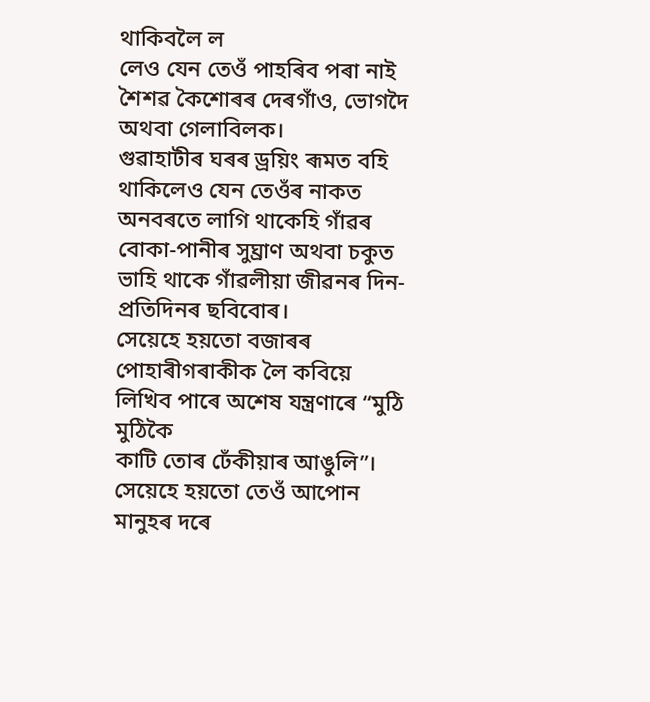থাকিবলৈ ল
লেও যেন তেওঁ পাহৰিব পৰা নাই শৈশৱ কৈশোৰৰ দেৰগাঁও, ভোগদৈ অথবা গেলাবিলক।
গুৱাহাটীৰ ঘৰৰ ড্ৰয়িং ৰূমত বহি থাকিলেও যেন তেওঁৰ নাকত অনবৰতে লাগি থাকেহি গাঁৱৰ
বোকা-পানীৰ সুঘ্ৰাণ অথবা চকুত ভাহি থাকে গাঁৱলীয়া জীৱনৰ দিন-প্ৰতিদিনৰ ছবিবোৰ।
সেয়েহে হয়তো বজাৰৰ পোহাৰীগৰাকীক লৈ কবিয়ে লিখিব পাৰে অশেষ যন্ত্ৰণাৰে “মুঠি মুঠিকৈ
কাটি তোৰ ঢেঁকীয়াৰ আঙুলি”। সেয়েহে হয়তো তেওঁ আপোন মানুহৰ দৰে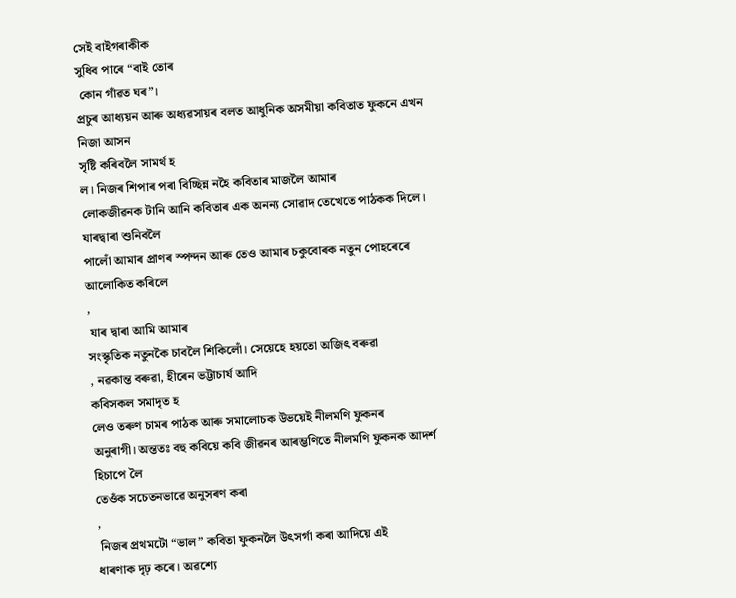সেই বাইগৰাকীক
সুধিব পাৰে “বাই তোৰ
 কোন গাঁৱত ঘৰ”।
প্ৰচুৰ আধ্যয়ন আৰু অধ্যৱসায়ৰ বলত আধুনিক অসমীয়া কবিতাত ফুকনে এখন নিজা আসন
সৃষ্টি কৰিবলৈ সামৰ্থ হ
ল। নিজৰ শিপাৰ পৰা বিচ্ছিন্ন নহৈ কবিতাৰ মাজলৈ আমাৰ
লোকজীৱনক টানি আনি কবিতাৰ এক অনন্য সোৱাদ তেখেতে পাঠকক দিলে। যাৰদ্বাৰা শুনিবলৈ
পালোঁ আমাৰ প্ৰাণৰ স্পন্দন আৰু তেও আমাৰ চকুবোৰক নতুন পোহৰেৰে আলোকিত কৰিলে
,
 যাৰ দ্বাৰা আমি আমাৰ
সংস্কৃতিক নতুনকৈ চাবলৈ শিকিলোঁ। সেয়েহে হয়তো অজিৎ বৰুৱা
, নৱকান্ত বৰুৱা, হীৰেন ভট্টাচাৰ্য আদি
কবিসকল সমাদৃত হ
লেও তৰুণ চামৰ পাঠক আৰু সমালোচক উভয়েই নীলমণি ফুকনৰ
অনুৰাগী। অন্ততঃ বহু কবিয়ে কবি জীৱনৰ আৰম্ভণিতে নীলমণি ফুকনক আদৰ্শ হিচাপে লৈ
তেওঁক সচেতনভাৱে অনুসৰণ কৰা
,
 নিজৰ প্ৰথমটো “ভাল” কবিতা ফুকনলৈ উৎসৰ্গা কৰা আদিয়ে এই
ধাৰণাক দৃঢ় কৰে। অৱশ্যে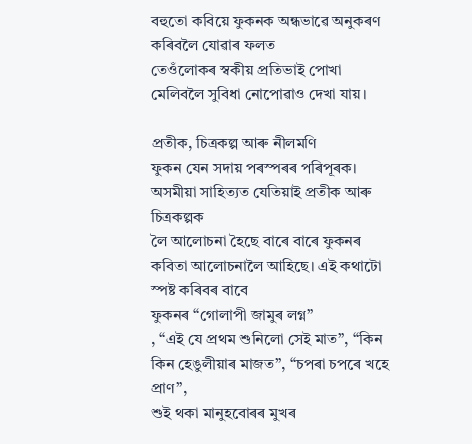বহুতো কবিয়ে ফুকনক অন্ধভাৱে অনুকৰণ কৰিবলৈ যোৱাৰ ফলত
তেওঁলোকৰ স্বকীয় প্ৰতিভাই পোখা মেলিবলৈ সুবিধা নোপোৱাও দেখা যায়।

প্ৰতীক, চিত্ৰকল্প আৰু নীলমণি
ফুকন যেন সদায় পৰস্পৰৰ পৰিপূৰক। অসমীয়া সাহিত্যত যেতিয়াই প্ৰতীক আৰু চিত্ৰকল্পক
লৈ আলোচনা হৈছে বাৰে বাৰে ফুকনৰ কবিতা আলোচনালৈ আহিছে। এই কথাটো স্পষ্ট কৰিবৰ বাবে
ফুকনৰ “গোলাপী জামুৰ লগ্ন”
, “এই যে প্ৰথম শুনিলো সেই মাত”, “কিন কিন হেঙুলীয়াৰ মাজত”, “চপৰা চপৰে খহে প্ৰাণ”,
শুই থকা মানুহবোৰৰ মুখৰ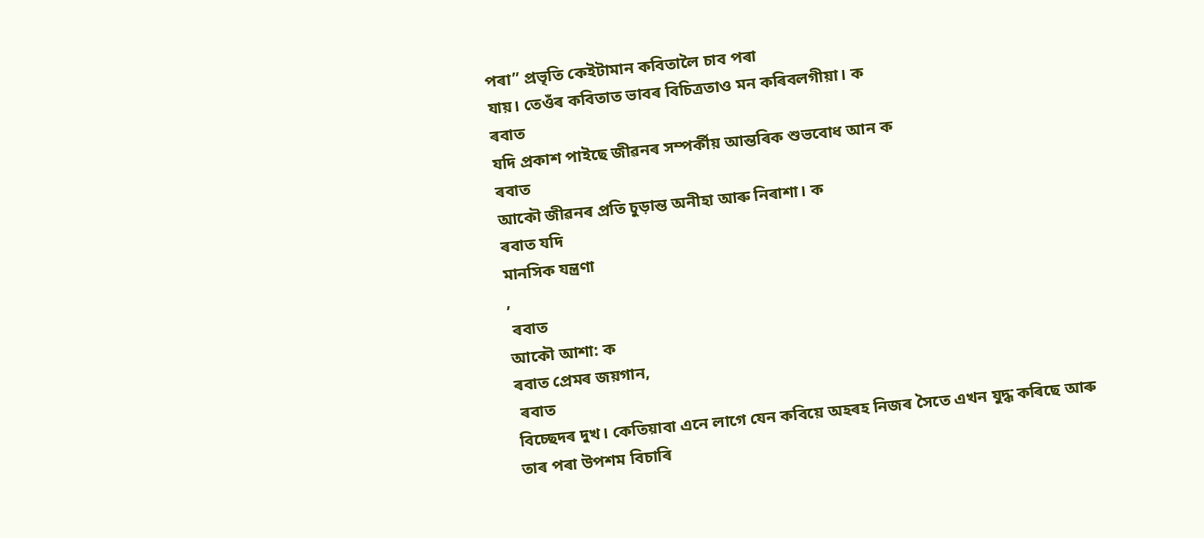পৰা” প্ৰভৃতি কেইটামান কবিতালৈ চাব পৰা
যায়। তেওঁৰ কবিতাত ভাবৰ বিচিত্ৰতাও মন কৰিবলগীয়া। ক
ৰবাত
যদি প্ৰকাশ পাইছে জীৱনৰ সম্পৰ্কীয় আন্তৰিক শুভবোধ আন ক
ৰবাত
আকৌ জীৱনৰ প্ৰতি চুড়ান্ত অনীহা আৰু নিৰাশা। ক
ৰবাত যদি
মানসিক যন্ত্ৰণা
,
 ৰবাত
আকৌ আশা: ক
ৰবাত প্ৰেমৰ জয়গান,
 ৰবাত
বিচ্ছেদৰ দুখ। কেতিয়াবা এনে লাগে যেন কবিয়ে অহৰহ নিজৰ সৈতে এখন যুদ্ধ কৰিছে আৰু
তাৰ পৰা উপশম বিচাৰি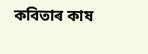কবিতাৰ কাষ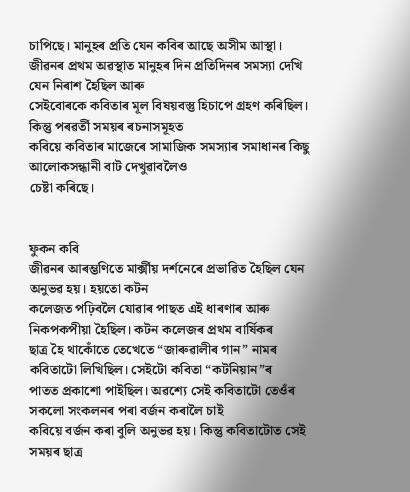চাপিছে। মানুহৰ প্ৰতি যেন কবিৰ আছে অসীম আস্থা।
জীৱনৰ প্ৰথম অৱস্থাত মানুহৰ দিন প্ৰতিদিনৰ সমস্যা দেখি যেন নিৰাশ হৈছিল আৰু
সেইবোৰকে কবিতাৰ মূল বিষয়বস্তু হিচাপে গ্ৰহণ কৰিছিল। কিন্তু পৰৱৰ্তী সময়ৰ ৰচনাসমূহত
কবিয়ে কবিতাৰ মাজেৰে সামাজিক সমস্যাৰ সমাধানৰ কিছু আলোকসন্ধানী বাট দেখুৱাবলৈও
চেষ্টা কৰিছে।


ফুকন কবি
জীৱনৰ আৰম্ভণিতে মাৰ্ক্সীয় দৰ্শনেৰে প্ৰভাৱিত হৈছিল যেন অনুভৱ হয়। হয়তো কটন
কলেজত পঢ়িবলৈ যোৱাৰ পাছত এই ধাৰণাৰ আৰু নিকপকপীয়া হৈছিল। কটন কলেজৰ প্ৰথম বাৰ্ষিকৰ
ছাত্ৰ হৈ থাকোঁতে তেখেতে “জাৰুৱালীৰ গান” নামৰ কবিতাটো লিখিছিল। সেইটো কবিতা “কটনিয়ান”ৰ
পাতত প্ৰকাশো পাইছিল। অৱশ্যে সেই কবিতাটো তেওঁৰ সকলো সংকলনৰ পৰা বৰ্জন কৰালৈ চাই
কবিয়ে বৰ্জন কৰা বুলি অনুভৱ হয়। কিন্তু কবিতাটোত সেই সময়ৰ ছাত্ৰ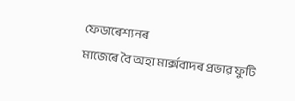ফেডাৰেশ্যনৰ
মাজেৰে বৈ অহা মাৰ্ক্সবাদৰ প্ৰভাৱ ফুটি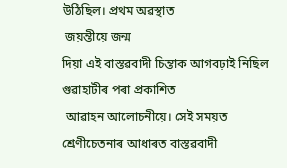উঠিছিল। প্ৰথম অৱস্থাত
 জয়ন্তীয়ে জন্ম
দিয়া এই বাস্তৱবাদী চিন্তাক আগবঢ়াই নিছিল গুৱাহাটীৰ পৰা প্ৰকাশিত
 আৱাহন আলোচনীয়ে। সেই সময়ত
শ্ৰেণীচেতনাৰ আধাৰত বাস্তৱবাদী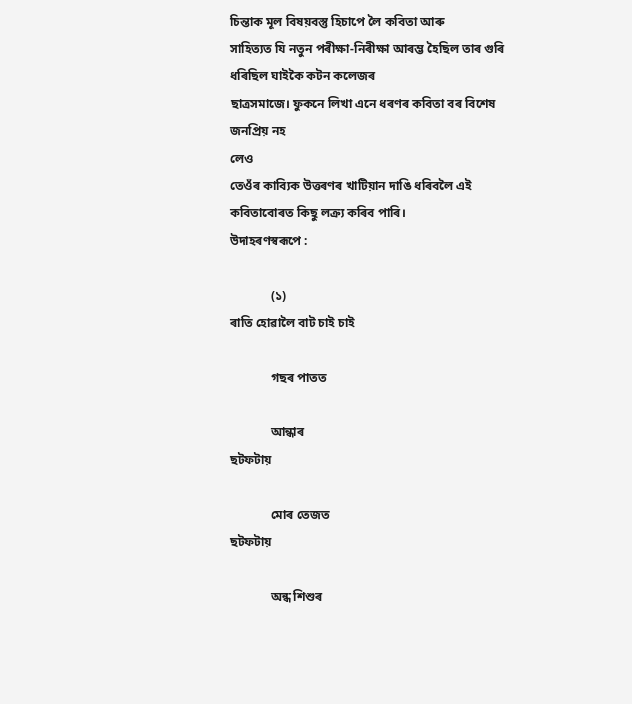চিন্তাক মূল বিষয়বস্তু হিচাপে লৈ কবিতা আৰু
সাহিত্যত যি নতুন পৰীক্ষা-নিৰীক্ষা আৰম্ভ হৈছিল তাৰ গুৰি ধৰিছিল ঘাইকৈ কটন কলেজৰ
ছাত্ৰসমাজে। ফুকনে লিখা এনে ধৰণৰ কবিতা বৰ বিশেষ জনপ্ৰিয় নহ
লেও
তেওঁৰ কাব্যিক উত্তৰণৰ খাটিয়ান দাঙি ধৰিবলৈ এই কবিতাবোৰত কিছু লক্ৰ্য কৰিব পাৰি।
উদাহৰণস্বৰূপে :

             (১)
ৰাতি হোৱালৈ বাট চাই চাই

             গছৰ পাতত

             আন্ধাৰ
ছটফটায়

             মোৰ তেজত
ছটফটায়

             অন্ধ শিশুৰ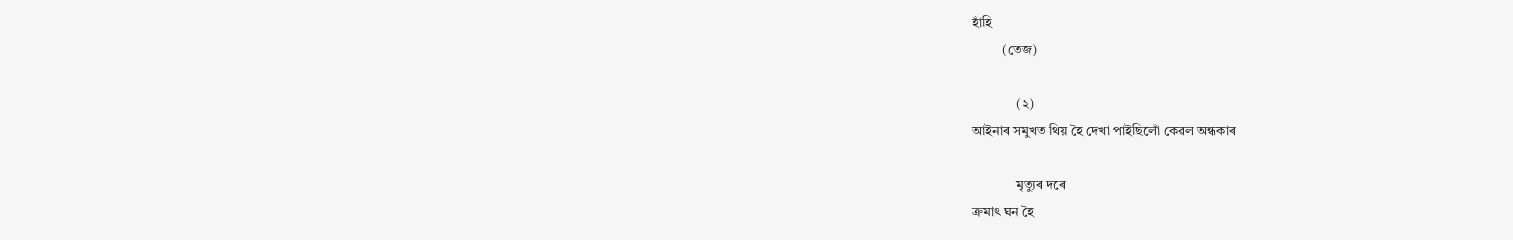হাঁহি
         (তেজ)

             (২)
আইনাৰ সমুখত থিয় হৈ দেখা পাইছিলোঁ কেৱল অন্ধকাৰ

             মৃত্যুৰ দৰে
ক্ৰমাৎ ঘন হৈ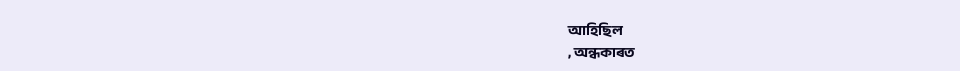আহিছিল
, অন্ধকাৰত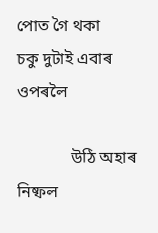পোত গৈ থকা
চকু দুটাই এবাৰ ওপৰলৈ

             উঠি অহাৰ
নিষ্ফল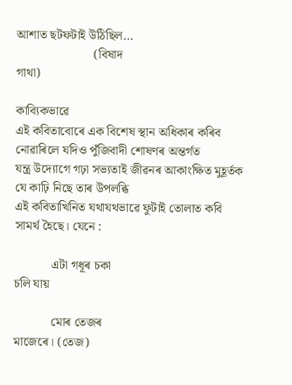আশাত ছটফটাই উঠিছিল…
                         (বিষাদ
গাথা)

কাব্যিকভাৱে
এই কবিতাবোৰে এক বিশেষ স্থান অধিকাৰ কৰিব নোৱাৰিলে যদিও পুঁজিবাদী শোষণৰ অন্তৰ্গত
যন্ত্ৰ উদ্যোগে গঢ়া সভ্যতাই জীৱনৰ আকাংক্ষিত মুহূৰ্তক যে কাঢ়ি নিছে তাৰ উপলব্ধি
এই কবিতাখিনিত যথাযথভাৱে ফুটাই তোলাত কবি সামৰ্থ হৈছে। যেনে :

            এটা গধূৰ চকা
চলি যায়

            মোৰ তেজৰ
মাজেৰে। (তেজ)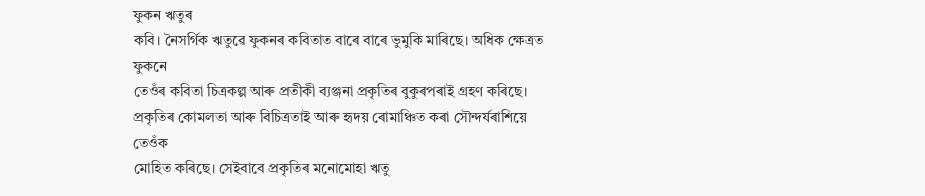ফুকন ঋতুৰ
কবি। নৈসৰ্গিক ঋতুৱে ফুকনৰ কবিতাত বাৰে বাৰে ভুমুকি মাৰিছে। অধিক ক্ষেত্ৰত ফুকনে
তেওঁৰ কবিতা চিত্ৰকল্প আৰু প্ৰতীকী ব্যঞ্জনা প্ৰকৃতিৰ বুকুৰপৰাই গ্ৰহণ কৰিছে।
প্ৰকৃতিৰ কোমলতা আৰু বিচিত্ৰতাই আৰু হৃদয় ৰোমাঞ্চিত কৰা সৌন্দৰ্যৰাশিয়ে তেওঁক
মোহিত কৰিছে। সেইবাবে প্ৰকৃতিৰ মনোমোহা ঋতু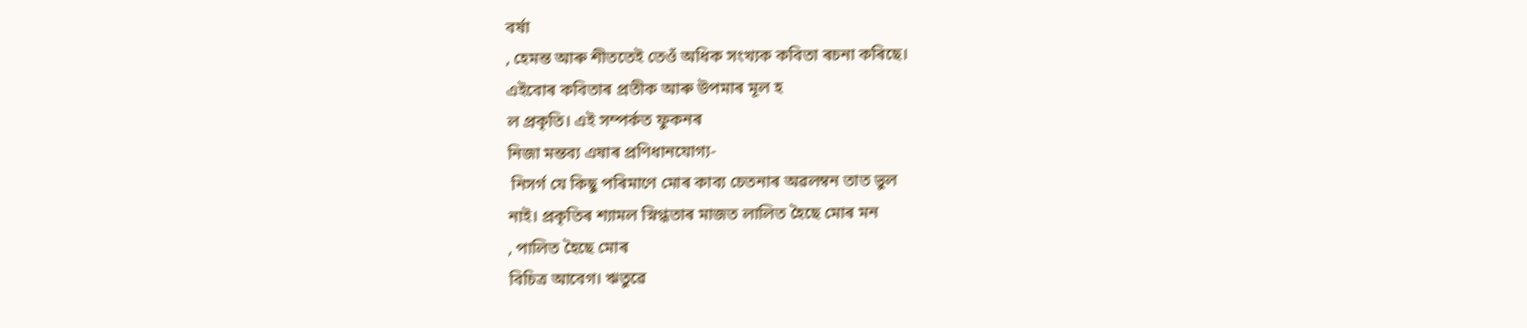বর্ষা
, হেমন্ত আৰু শীততেই তেওঁ অধিক সংখ্যক কবিতা ৰচনা কৰিছে।
এইবোৰ কবিতাৰ প্ৰতীক আৰু উপমাৰ মূল হ
ল প্ৰকৃতি। এই সম্পৰ্কত ফুকনৰ
নিজা মন্তব্য এষাৰ প্ৰণিধানযোগ্য-
 নিসর্গ যে কিছু পৰিমাণে মোৰ কাব্য চেতনাৰ অৱলম্বন তাত ভুল
নাই। প্ৰকৃতিৰ শ্যামল স্নিগ্ধতাৰ মাজত লালিত হৈছে মোৰ মন
, পালিত হৈছে মোৰ
বিচিত্র আবেগ। ঋতুৱে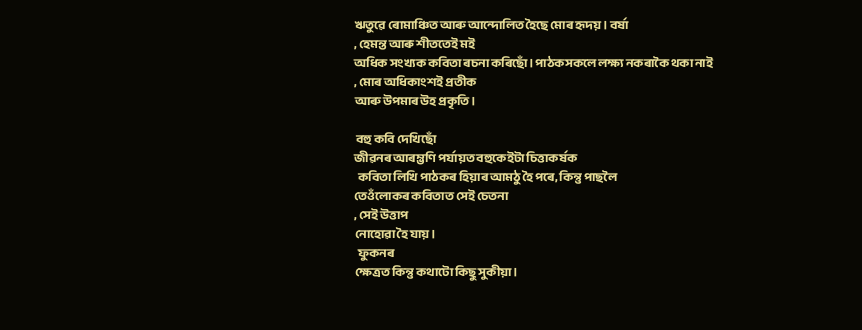ঋতুৱে ৰোমাঞ্চিত আৰু আন্দোলিত হৈছে মোৰ হৃদয়। বর্ষা
, হেমন্ত আৰু শীততেই মই
অধিক সংখ্যক কবিতা ৰচনা কৰিছোঁ। পাঠকসকলে লক্ষ্য নকৰাকৈ থকা নাই
, মোৰ অধিকাংশই প্রতীক
আৰু উপমাৰ উহ প্রকৃতি।

 বহু কবি দেখিছোঁ
জীৱনৰ আৰম্ভণি পৰ্যায়ত বহুকেইটা চিত্তাকৰ্ষক
  কবিতা লিখি পাঠকৰ হিয়াৰ আমঠু হৈ পৰে, কিন্তু পাছলৈ
তেওঁলোকৰ কবিতাত সেই চেতনা
, সেই উত্তাপ
নোহোৱা হৈ যায়।
  ফুকনৰ
ক্ষেত্ৰত কিন্তু কথাটো কিছু সুকীয়া।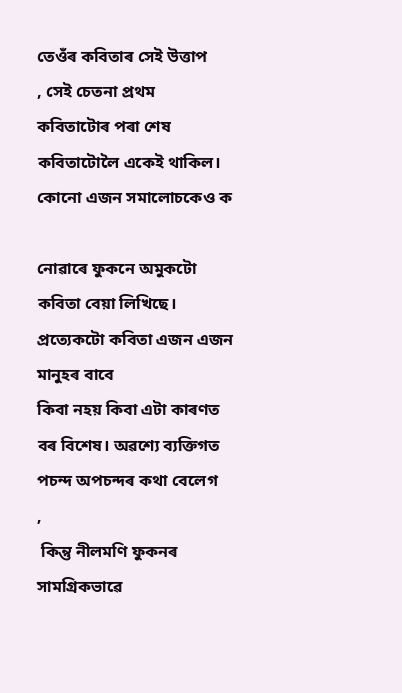তেওঁৰ কবিতাৰ সেই উত্তাপ
, সেই চেতনা প্ৰথম
কবিতাটোৰ পৰা শেষ কবিতাটোলৈ একেই থাকিল। কোনো এজন সমালোচকেও ক

নোৱাৰে ফুকনে অমুকটো কবিতা বেয়া লিখিছে। প্ৰত্যেকটো কবিতা এজন এজন মানুহৰ বাবে
কিবা নহয় কিবা এটা কাৰণত বৰ বিশেষ। অৱশ্যে ব্যক্তিগত পচন্দ অপচন্দৰ কথা বেলেগ
,
 কিন্তু নীলমণি ফুকনৰ
সামগ্ৰিকভাৱে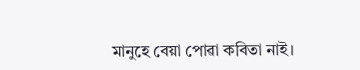মানুহে বেয়া পোৱা কবিতা নাই।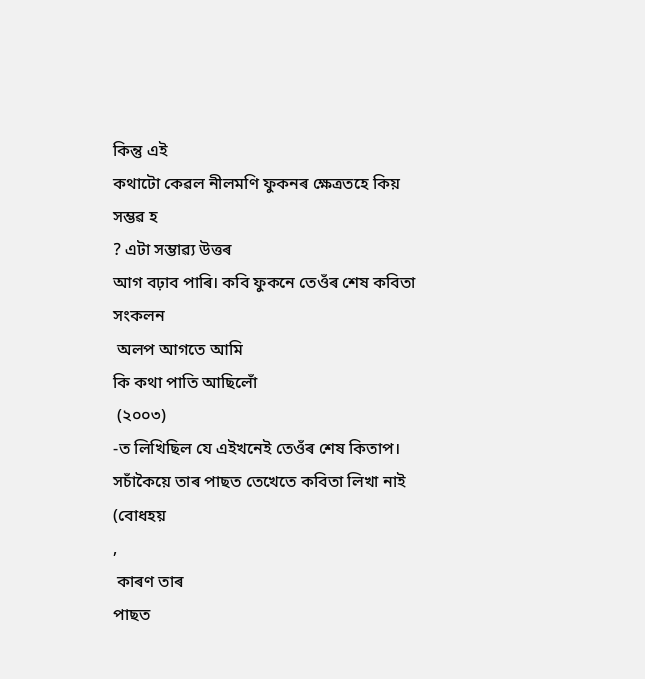কিন্তু এই
কথাটো কেৱল নীলমণি ফুকনৰ ক্ষেত্ৰতহে কিয় সম্ভৱ হ
? এটা সম্ভাৱ্য উত্তৰ
আগ বঢ়াব পাৰি। কবি ফুকনে তেওঁৰ শেষ কবিতা সংকলন
 অলপ আগতে আমি
কি কথা পাতি আছিলোঁ
 (২০০৩)
-ত লিখিছিল যে এইখনেই তেওঁৰ শেষ কিতাপ। সচাঁকৈয়ে তাৰ পাছত তেখেতে কবিতা লিখা নাই
(বোধহয়
,
 কাৰণ তাৰ
পাছত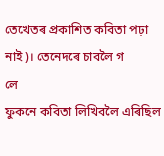তেখেতৰ প্ৰকাশিত কবিতা পঢ়া নাই)। তেনেদৰে চাবলৈ গ
লে
ফুকনে কবিতা লিখিবলৈ এৰিছিল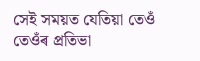সেই সময়ত যেতিয়া তেওঁ তেওঁৰ প্ৰতিভা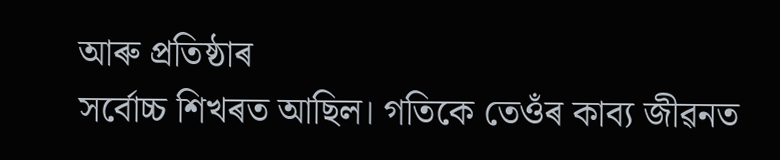আৰু প্ৰতিষ্ঠাৰ
সৰ্বোচ্চ শিখৰত আছিল। গতিকে তেওঁৰ কাব্য জীৱনত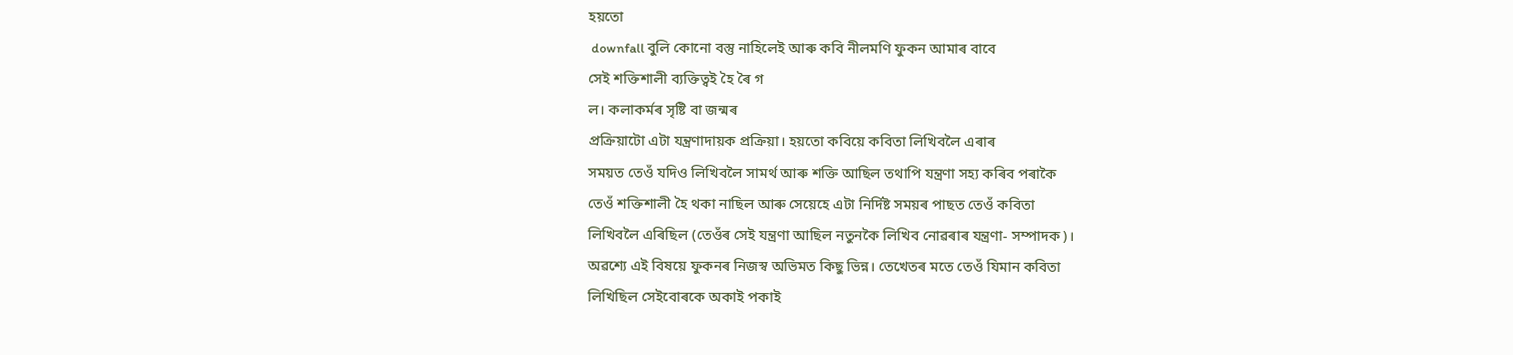হয়তো
 downfall বুলি কোনো বস্তু নাহিলেই আৰু কবি নীলমণি ফুকন আমাৰ বাবে
সেই শক্তিশালী ব্যক্তিত্বই হৈ ৰৈ গ
ল। কলাকৰ্মৰ সৃষ্টি বা জন্মৰ
প্ৰক্ৰিয়াটো এটা যন্ত্ৰণাদায়ক প্ৰক্ৰিয়া। হয়তো কবিয়ে কবিতা লিখিবলৈ এৰাৰ
সময়ত তেওঁ যদিও লিখিবলৈ সামৰ্থ আৰু শক্তি আছিল তথাপি যন্ত্ৰণা সহ্য কৰিব পৰাকৈ
তেওঁ শক্তিশালী হৈ থকা নাছিল আৰু সেয়েহে এটা নিৰ্দিষ্ট সময়ৰ পাছত তেওঁ কবিতা
লিখিবলৈ এৰিছিল (তেওঁৰ সেই যন্ত্ৰণা আছিল নতুনকৈ লিখিব নোৱৰাৰ যন্ত্ৰণা- সম্পাদক)।
অৱশ্যে এই বিষয়ে ফুকনৰ নিজস্ব অভিমত কিছু ভিন্ন। তেখেতৰ মতে তেওঁ যিমান কবিতা
লিখিছিল সেইবোৰকে অকাই পকাই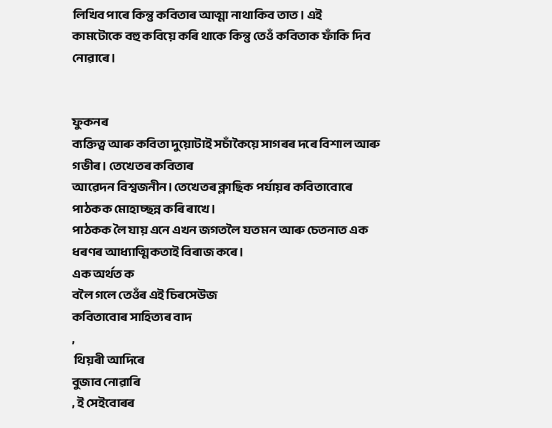লিখিব পাৰে কিন্তু কবিতাৰ আত্মা নাথাকিব তাত। এই
কামটোকে বহু কবিয়ে কৰি থাকে কিন্তু তেওঁ কবিতাক ফাঁকি দিব নোৱাৰে।


ফুকনৰ
ব্যক্তিত্ব আৰু কবিতা দুয়োটাই সচাঁকৈয়ে সাগৰৰ দৰে বিশাল আৰু গভীৰ। তেখেতৰ কবিতাৰ
আৱেদন বিশ্বজনীন। তেখেতৰ ক্লাছিক পৰ্যায়ৰ কবিতাবোৰে পাঠকক মোহাচ্ছন্ন কৰি ৰাখে।
পাঠকক লৈ যায় এনে এখন জগতলৈ যত মন আৰু চেতনাত এক ধৰণৰ আধ্যাত্মিকতাই বিৰাজ কৰে।
এক অৰ্থত ক
বলৈ গলে তেওঁৰ এই চিৰসেউজ
কবিতাবোৰ সাহিত্যৰ বাদ
,
 থিয়ৰী আদিৰে
বুজাব নোৱাৰি
, ই সেইবোৰৰ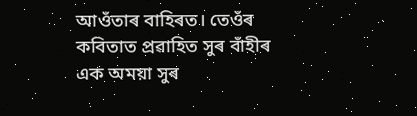আওঁতাৰ বাহিৰত। তেওঁৰ কবিতাত প্ৰৱাহিত সুৰ বাঁহীৰ এক অময়া সুৰ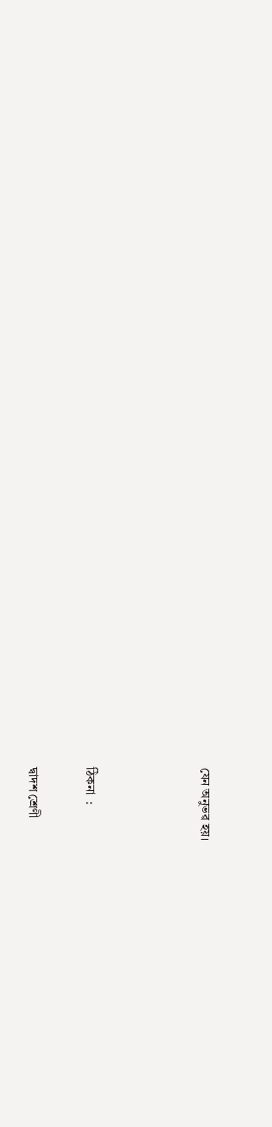যেন অনুভৱ হয়।



ঠিকনা  :

দ্বাদশ শ্ৰেণী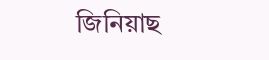জিনিয়াছ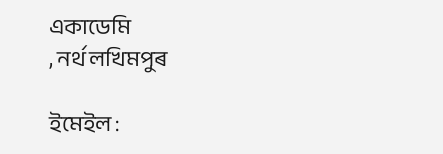একাডেমি
, নৰ্থ লখিমপুৰ

ইমেইল :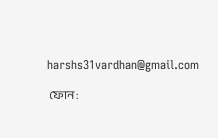harshs31vardhan@gmail.com

 ফোন :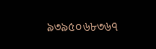৯৩৯৫০৬৮৩৬৭